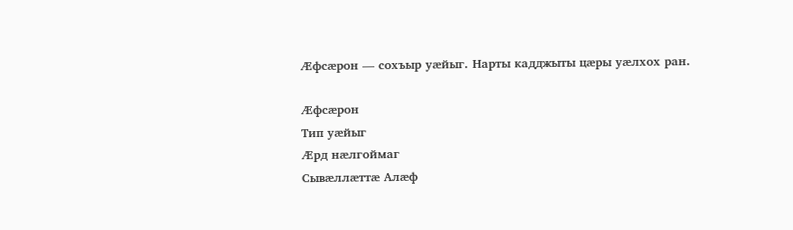Æфсæрон — сохъыр уæйыг. Нарты кадджыты цæры уæлхох ран.

Æфсæрон
Тип уæйыг
Æрд нæлгоймаг
Сывæллæттæ Алæф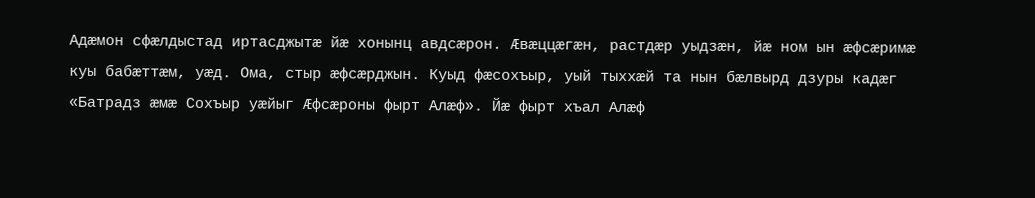Адæмон сфæлдыстад иртасджытæ йæ хонынц авдсæрон. Æвæццæгæн, растдæр уыдзæн, йæ ном ын æфсæримæ куы бабæттæм, уæд. Ома, стыр æфсæрджын. Куыд фæсохъыр, уый тыххæй та нын бæлвырд дзуры кадæг «Батрадз æмæ Сохъыр уæйыг Æфсæроны фырт Алæф». Йæ фырт хъал Алæф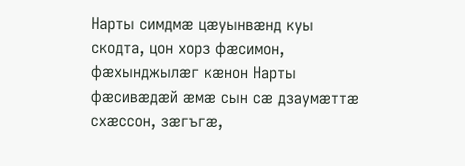Нарты симдмæ цæуынвæнд куы скодта, цон хорз фæсимон, фæхынджылæг кæнон Нарты фæсивæдæй æмæ сын сæ дзаумæттæ схæссон, зæгъгæ,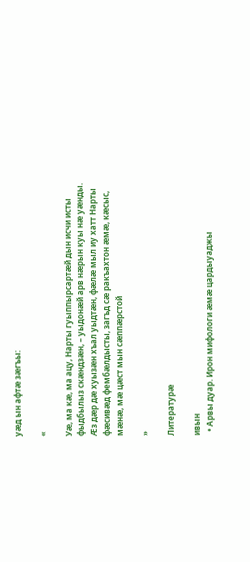уæд ын афтæ зæгъы:

«

Уæ, ма кæ, ма ацу, Нарты гуыппырсартæй дын исчи исты фыдбылыз скæндзæн, – уыдонæй арв нæрын куы нæ уæнды. Æз дæр дæ хуызæн хъал уыдтæн, фæлæ мыл иу хатт Нарты фæсивæд фембæлдысты, загъд сæ ракъахтон æмæ, кæсыс, мæнæ, мæ цæст мын сæппæрстой

»

Литературæ

ивын
  • Арвы дуар. Ирон мифологи æмæ цардыуаджы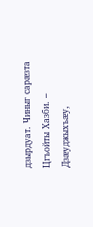дзырдуат. Чиныг сарæзта Цгъойты Хазби. – Дзæуджыхъæу,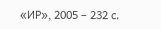«ИР», 2005 – 232 с.